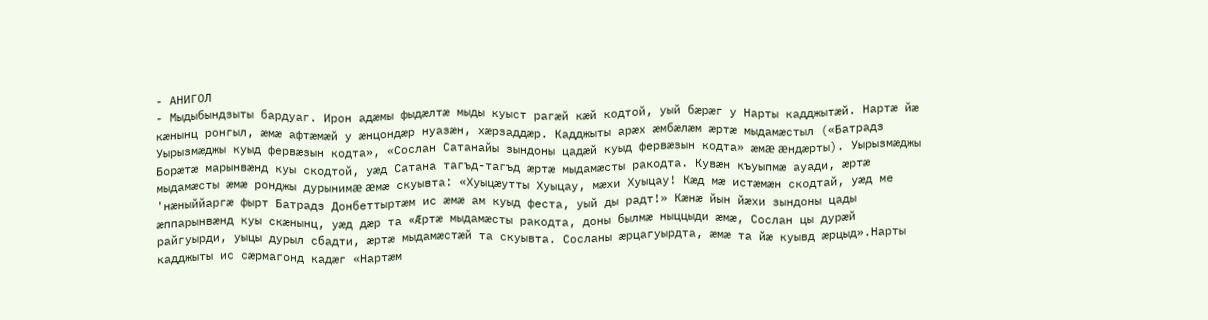- АНИГОЛ
- Мыдыбындзыты бардуаг. Ирон адæмы фыдæлтæ мыды куыст рагæй кæй кодтой, уый бæрæг у Нарты кадджытæй. Нартæ йæ кæнынц ронгыл, æмæ афтæмæй у æнцондæр нуазæн, хæрзаддæр. Кадджыты арæх æмбæлæм æртæ мыдамæстыл («Батрадз Уырызмæджы куыд фервæзын кодта», «Сослан Сатанайы зындоны цадæй куыд фервæзын кодта» æмæ æндæрты). Уырызмæджы Борæтæ марынвæнд куы скодтой, уæд Сатана тагъд-тагъд æртæ мыдамæсты ракодта. Кувæн къуыпмæ ауади, æртæ мыдамæсты æмæ ронджы дурынимæ æмæ скуывта: «Хуыцæутты Хуыцау, мæхи Хуыцау! Кæд мæ истæмæн скодтай, уæд ме 'нæныййаргæ фырт Батрадз Донбеттыртæм ис æмæ ам куыд феста, уый ды радт!» Кæнæ йын йæхи зындоны цады æппарынвæнд куы скæнынц, уæд дæр та «Æртæ мыдамæсты ракодта, доны былмæ ныццыди æмæ, Сослан цы дурæй райгуырди, уыцы дурыл сбадти, æртæ мыдамæстæй та скуывта. Сосланы æрцагуырдта, æмæ та йæ куывд æрцыд».Нарты кадджыты ис сæрмагонд кадæг «Нартæм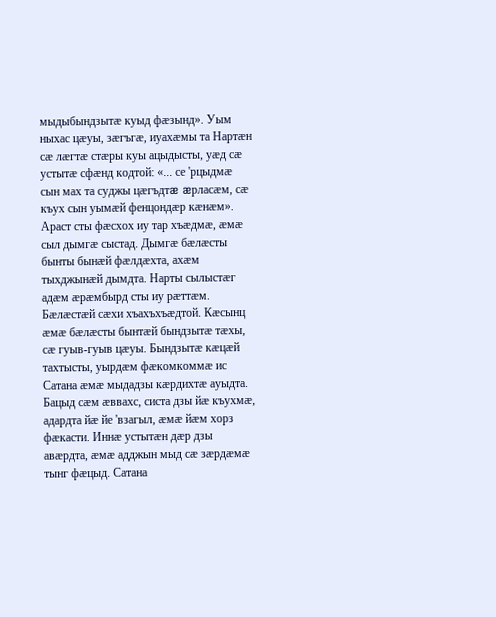мыдыбындзытæ куыд фæзынд». Уым ныхас цæуы, зæгъгæ, иуахæмы та Нартæн сæ лæгтæ стæры куы ацыдысты, уæд сæ устытæ сфæнд кодтой: «... се 'рцыдмæ сын мах та суджы цæгъдтæ æрласæм, сæ къух сын уымæй фенцондæр кæнæм». Араст сты фæсхох иу тар хъæдмæ, æмæ сыл дымгæ сыстад. Дымгæ бæлæсты бынты бынæй фæлдæхта, ахæм тыхджынæй дымдта. Нарты сылыстæг адæм æрæмбырд сты иу рæттæм. Бæлæстæй сæхи хъахъхъæдтой. Кæсынц æмæ бæлæсты бынтæй бындзытæ тæхы, сæ гуыв-гуыв цæуы. Бындзытæ кæцæй тахтысты, уырдæм фæкомкоммæ ис Сатана æмæ мыдадзы кæрдихтæ ауыдта. Бацыд сæм æввахс, систа дзы йæ къухмæ, адардта йæ йе 'взагыл, æмæ йæм хорз фæкасти. Иннæ устытæн дæр дзы авæрдта, æмæ адджын мыд сæ зæрдæмæ тынг фæцыд. Сатана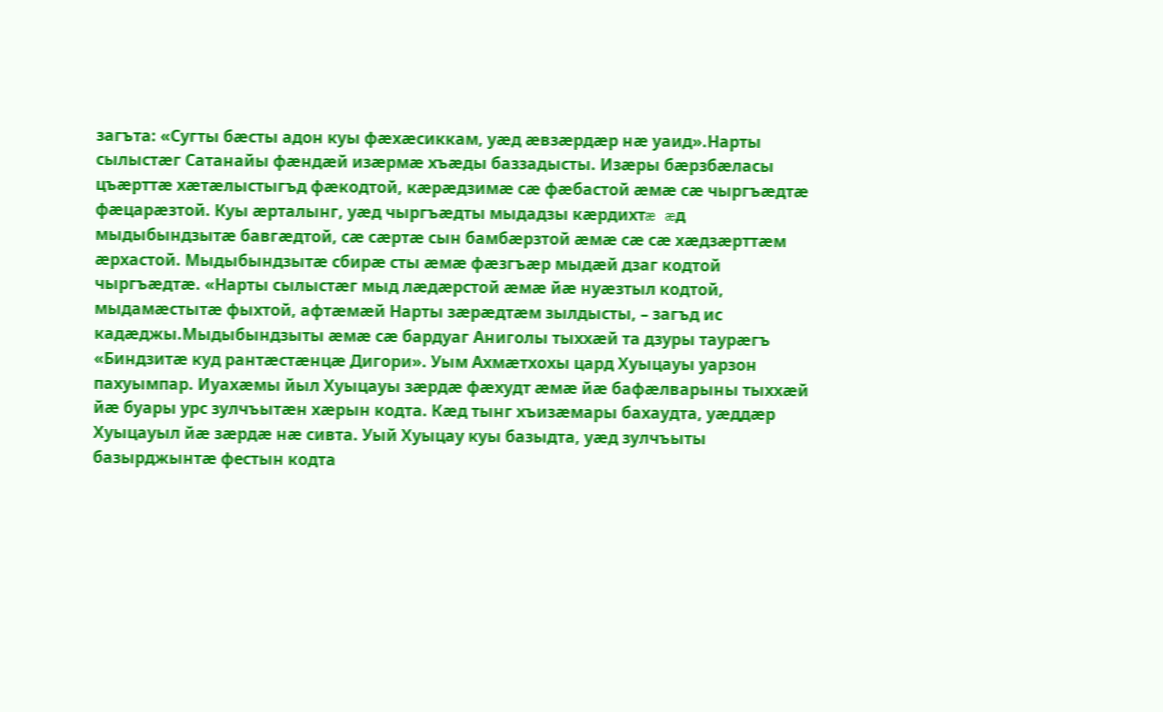загъта: «Сугты бæсты адон куы фæхæсиккам, уæд æвзæрдæр нæ уаид».Нарты сылыстæг Сатанайы фæндæй изæрмæ хъæды баззадысты. Изæры бæрзбæласы цъæрттæ хæтæлыстыгъд фæкодтой, кæрæдзимæ сæ фæбастой æмæ сæ чыргъæдтæ фæцарæзтой. Куы æрталынг, уæд чыргъæдты мыдадзы кæрдихтæ æд мыдыбындзытæ бавгæдтой, сæ сæртæ сын бамбæрзтой æмæ сæ сæ хæдзæрттæм æрхастой. Мыдыбындзытæ сбирæ сты æмæ фæзгъæр мыдæй дзаг кодтой чыргъæдтæ. «Нарты сылыстæг мыд лæдæрстой æмæ йæ нуæзтыл кодтой, мыдамæстытæ фыхтой, афтæмæй Нарты зæрæдтæм зылдысты, – загъд ис кадæджы.Мыдыбындзыты æмæ сæ бардуаг Аниголы тыххæй та дзуры таурæгъ «Биндзитæ куд рантæстæнцæ Дигори». Уым Ахмæтхохы цард Хуыцауы уарзон пахуымпар. Иуахæмы йыл Хуыцауы зæрдæ фæхудт æмæ йæ бафæлварыны тыххæй йæ буары урс зулчъытæн хæрын кодта. Кæд тынг хъизæмары бахаудта, уæддæр Хуыцауыл йæ зæрдæ нæ сивта. Уый Хуыцау куы базыдта, уæд зулчъыты базырджынтæ фестын кодта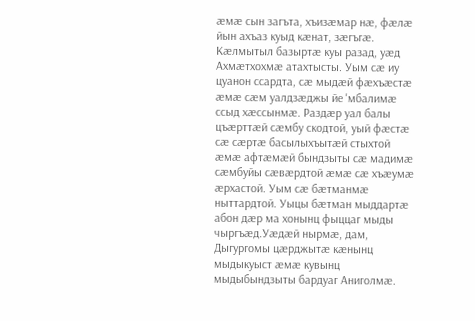æмæ сын загъта, хъизæмар нæ, фæлæ йын ахъаз куыд кæнат, зæгъгæ. Кæлмытыл базыртæ куы разад, уæд Ахмæтхохмæ атахтысты. Уым сæ иу цуанон ссардта, сæ мыдæй фæхъæстæ æмæ сæм уалдзæджы йе 'мбалимæ ссыд хæссынмæ. Раздæр уал балы цъæрттæй сæмбу скодтой, уый фæстæ сæ сæртæ басылыхъытæй стыхтой æмæ афтæмæй бындзыты сæ мадимæ сæмбуйы сæвæрдтой æмæ сæ хъæумæ æрхастой. Уым сæ бæтманмæ ныттардтой. Уыцы бæтман мыддартæ абон дæр ма хонынц фыццаг мыды чыргъæд.Уæдæй нырмæ, дам, Дыгургомы цæрджытæ кæнынц мыдыкуыст æмæ кувынц мыдыбындзыты бардуаг Аниголмæ.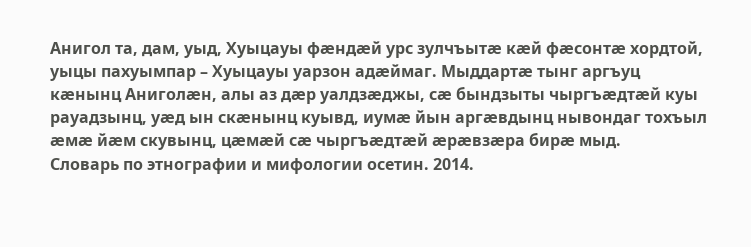Анигол та, дам, уыд, Хуыцауы фæндæй урс зулчъытæ кæй фæсонтæ хордтой, уыцы пахуымпар – Хуыцауы уарзон адæймаг. Мыддартæ тынг аргъуц кæнынц Аниголæн, алы аз дæр уалдзæджы, сæ бындзыты чыргъæдтæй куы рауадзынц, уæд ын скæнынц куывд, иумæ йын аргæвдынц нывондаг тохъыл æмæ йæм скувынц, цæмæй сæ чыргъæдтæй æрæвзæра бирæ мыд.
Словарь по этнографии и мифологии осетин. 2014.